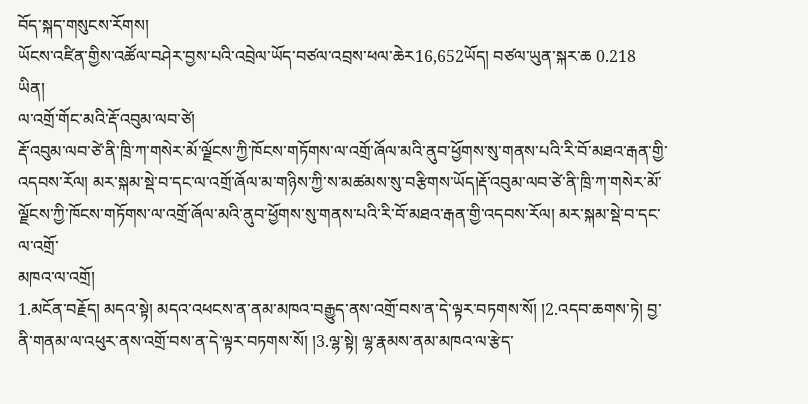བོད་སྐད་གསུངས་རོགས།
ཡོངས་འཛིན་གྱིས་འཚོལ་བཤེར་བྱས་པའི་འབྲེལ་ཡོད་བཙལ་འབྲས་ཕལ་ཆེར16,652ཡོད། བཙལ་ཡུན་སྐར་ཆ 0.218
ཡིན།
ལ་འགྲོ་གོང་མའི་རྡོ་འབུམ་ལབ་ཙེ།
རྡོ་འབུམ་ལབ་ཙེ་ནི་ཁྲི་ཀ་གསེར་མོ་ལྗོངས་ཀྱི་ཁོངས་གཏོགས་ལ་འགྲོ་ཞོལ་མའི་ནུབ་ཕྱོགས་སུ་གནས་པའི་རི་བོ་མཐའ་རྒན་གྱི་འདབས་རོལ། མར་སྐམ་སྡེ་བ་དང་ལ་འགྲོ་ཞོལ་མ་གཉིས་ཀྱི་ས་མཚམས་སུ་བརྩིགས་ཡོད།རྡོ་འབུམ་ལབ་ཙེ་ནི་ཁྲི་ཀ་གསེར་མོ་ལྗོངས་ཀྱི་ཁོངས་གཏོགས་ལ་འགྲོ་ཞོལ་མའི་ནུབ་ཕྱོགས་སུ་གནས་པའི་རི་བོ་མཐའ་རྒན་གྱི་འདབས་རོལ། མར་སྐམ་སྡེ་བ་དང་ལ་འགྲོ་
མཁའ་ལ་འགྲོ།
1.མངོན་བརྗོད། མདའ་སྟེ། མདའ་འཕངས་ན་ནམ་མཁའ་བརྒྱུད་ནས་འགྲོ་བས་ན་དེ་ལྟར་བཏགས་སོ། །2.འདབ་ཆགས་ཏེ། བྱ་ནི་གནམ་ལ་འཕུར་ནས་འགྲོ་བས་ན་དེ་ལྟར་བཏགས་སོ། །3.ལྷ་སྟེ། ལྷ་རྣམས་ནམ་མཁའ་ལ་རྩེད་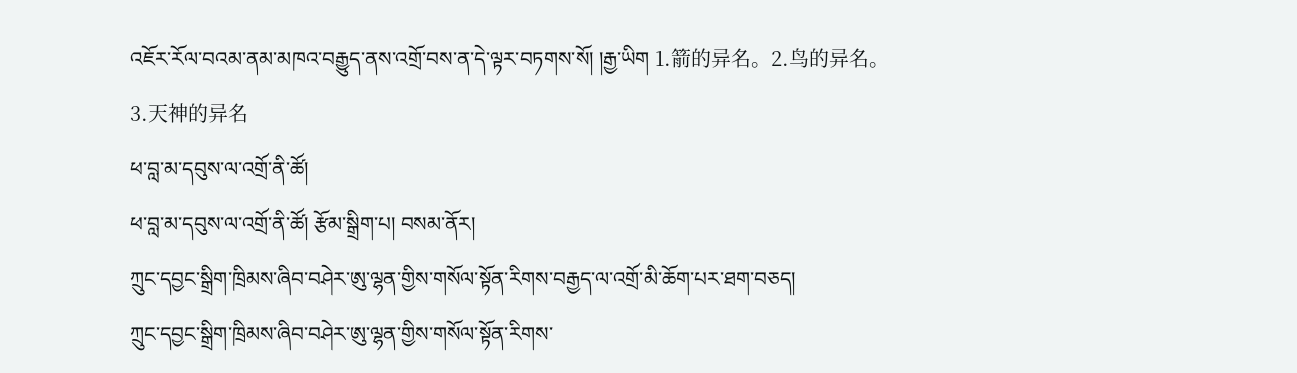འཇོར་རོལ་བའམ་ནམ་མཁའ་བརྒྱུད་ནས་འགྲོ་བས་ན་དེ་ལྟར་བཏགས་སོ། །རྒྱ་ཡིག 1.箭的异名。2.鸟的异名。3.天神的异名
ཕ་བླ་མ་དབུས་ལ་འགྲོ་ནི་ཚོ།
ཕ་བླ་མ་དབུས་ལ་འགྲོ་ནི་ཚོ། རྩོམ་སྒྲིག་པ། བསམ་ནོར།
ཀྲུང་དབྱང་སྒྲིག་ཁྲིམས་ཞིབ་བཤེར་ཨུ་ལྷན་གྱིས་གསོལ་སྟོན་རིགས་བརྒྱད་ལ་འགྲོ་མི་ཆོག་པར་ཐག་བཅད།
ཀྲུང་དབྱང་སྒྲིག་ཁྲིམས་ཞིབ་བཤེར་ཨུ་ལྷན་གྱིས་གསོལ་སྟོན་རིགས་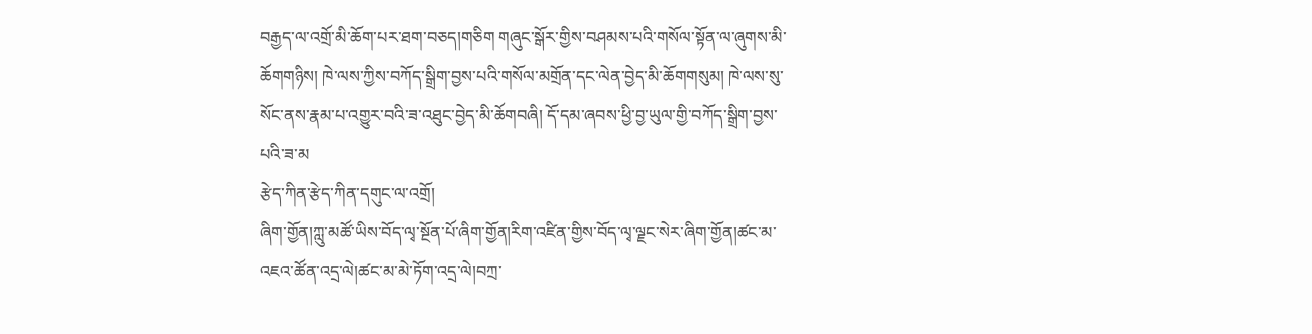བརྒྱད་ལ་འགྲོ་མི་ཆོག་པར་ཐག་བཅད།གཅིག གཞུང་སྒོར་གྱིས་བཤམས་པའི་གསོལ་སྟོན་ལ་ཞུགས་མི་ཆོགགཉིས། ཁེ་ལས་ཀྱིས་བཀོད་སྒྲིག་བྱས་པའི་གསོལ་མགྲོན་དང་ལེན་བྱེད་མི་ཆོགགསུམ། ཁེ་ལས་སུ་སོང་ནས་རྣམ་པ་འགྱུར་བའི་ཟ་འཐུང་བྱེད་མི་ཆོགབཞི། དོ་དམ་ཞབས་ཕྱི་བྱ་ཡུལ་གྱི་བཀོད་སྒྲིག་བྱས་པའི་ཟ་མ
རྩེད་ཀིན་རྩེད་ཀིན་དགུང་ལ་འགྲོ།
ཞིག་གྱོན།ཀླུ་མཚོ་ཡིས་བོད་ལྭ་སྔོན་པོ་ཞིག་གྱོན།རིག་འཛིན་གྱིས་བོད་ལྭ་ལྗང་སེར་ཞིག་གྱོན།ཚང་མ་འཇའ་ཚོན་འདྲ་ལེ།ཚང་མ་མེ་ཏོག་འདྲ་ལེ།བཀྲ་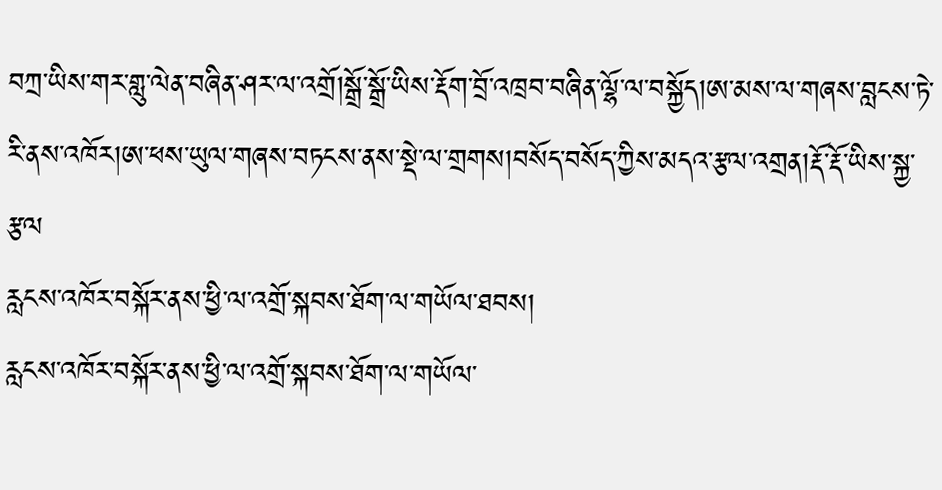བཀྲ་ཡིས་གར་གླུ་ལེན་བཞིན་ཤར་ལ་འགྲོ།སྒྲོ་སྒྲོ་ཡིས་རྡོག་བྲོ་འཁྲབ་བཞིན་ལྷོ་ལ་བསྐྱོད།ཨ་མས་ལ་གཞས་བླངས་ཏེ་རི་ནས་འཁོར།ཨ་ཕས་ཡུལ་གཞས་བཏངས་ནས་སྡེ་ལ་གྲགས།བསོད་བསོད་ཀྱིས་མདའ་རྩལ་འགྲན།རྡོ་རྡོ་ཡིས་སྐྱ་རྩལ
རླངས་འཁོར་བསྐོར་ནས་ཕྱི་ལ་འགྲོ་སྐབས་ཐོག་ལ་གཡོལ་ཐབས།
རླངས་འཁོར་བསྐོར་ནས་ཕྱི་ལ་འགྲོ་སྐབས་ཐོག་ལ་གཡོལ་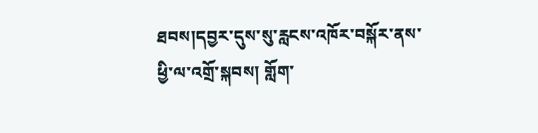ཐབས།དབྱར་དུས་སུ་རླངས་འཁོར་བསྐོར་ནས་ཕྱི་ལ་འགྲོ་སྐབས། གློག་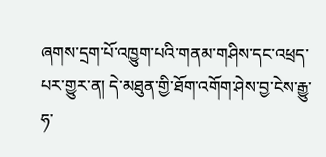ཞགས་དྲག་པོ་འཁྱུག་པའི་གནམ་གཤིས་དང་འཕྲད་པར་གྱུར་ན། དེ་མཐུན་གྱི་ཐོག་འགོག་ཤེས་བྱ་ངེས་རྒྱུ་ཧ་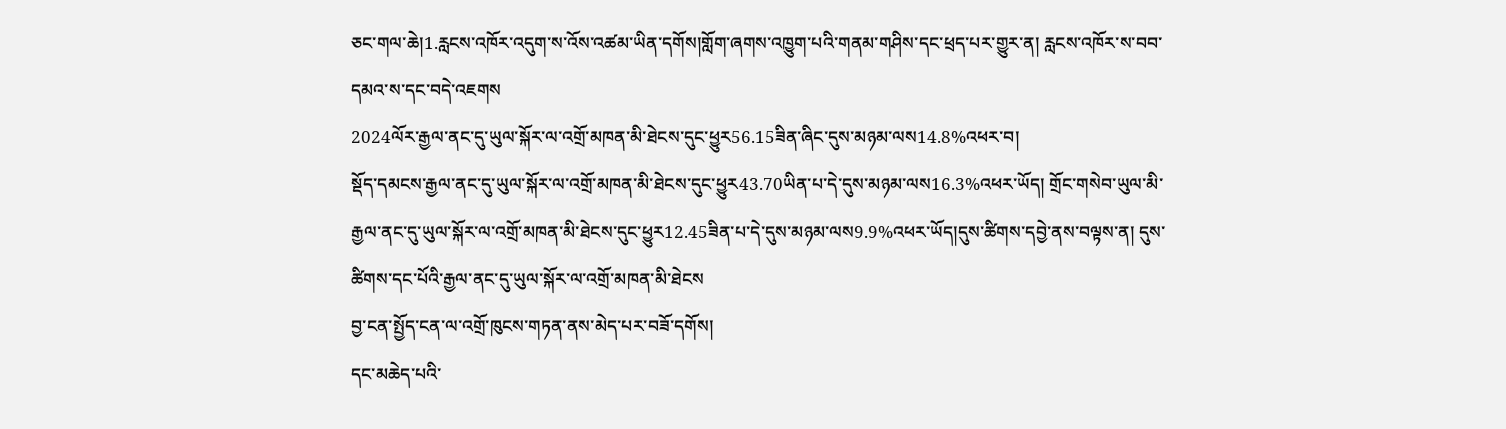ཅང་གལ་ཆེ།1.རླངས་འཁོར་འདུག་ས་འོས་འཚམ་ཡིན་དགོས།གློག་ཞགས་འཁྱུག་པའི་གནམ་གཤིས་དང་ཕྲད་པར་གྱུར་ན། རླངས་འཁོར་ས་བབ་དམའ་ས་དང་བདེ་འཇགས
2024ལོར་རྒྱལ་ནང་དུ་ཡུལ་སྐོར་ལ་འགྲོ་མཁན་མི་ཐེངས་དུང་ཕྱུར56.15ཟིན་ཞིང་དུས་མཉམ་ལས14.8%འཕར་བ།
སྡོད་དམངས་རྒྱལ་ནང་དུ་ཡུལ་སྐོར་ལ་འགྲོ་མཁན་མི་ཐེངས་དུང་ཕྱུར43.70ཡིན་པ་དེ་དུས་མཉམ་ལས16.3%འཕར་ཡོད། གྲོང་གསེབ་ཡུལ་མི་རྒྱལ་ནང་དུ་ཡུལ་སྐོར་ལ་འགྲོ་མཁན་མི་ཐེངས་དུང་ཕྱུར12.45ཟིན་པ་དེ་དུས་མཉམ་ལས9.9%འཕར་ཡོད།དུས་ཚིགས་དབྱེ་ནས་བལྟས་ན། དུས་ཚིགས་དང་པོའི་རྒྱལ་ནང་དུ་ཡུལ་སྐོར་ལ་འགྲོ་མཁན་མི་ཐེངས
བྱ་ངན་སྤྱོད་ངན་ལ་འགྲོ་ཁུངས་གཏན་ནས་མེད་པར་བཟོ་དགོས།
དང་མཆེད་པའི་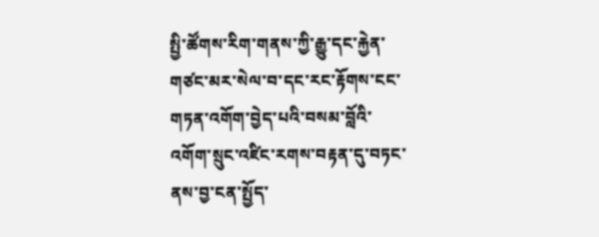སྤྱི་ཚོགས་རིག་གནས་ཀྱི་རྒྱུ་དང་རྐྱེན་གཙང་མར་སེལ་བ་དང་རང་རྟོགས་ངང་གཏན་འགོག་བྱེད་པའི་བསམ་བློའི་འགོག་སྲུང་འཛིང་རགས་བརྟན་དུ་བཏང་ནས་བྱ་ངན་སྤྱོད་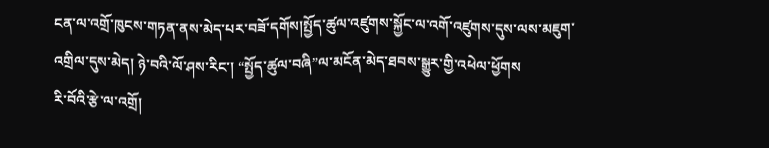ངན་ལ་འགྲོ་ཁུངས་གཏན་ནས་མེད་པར་བཟོ་དགོས།སྤྱོད་ཚུལ་འཛུགས་སྐྱོང་ལ་འགོ་འཛུགས་དུས་ལས་མཇུག་འགྲིལ་དུས་མེད། ཉེ་བའི་ལོ་ཤས་རིང་། “སྤྱོད་ཚུལ་བཞི”ལ་མངོན་མེད་ཐབས་སྒྱུར་གྱི་འཕེལ་ཕྱོགས
རི་བོའི་རྩེ་ལ་འགྲོ།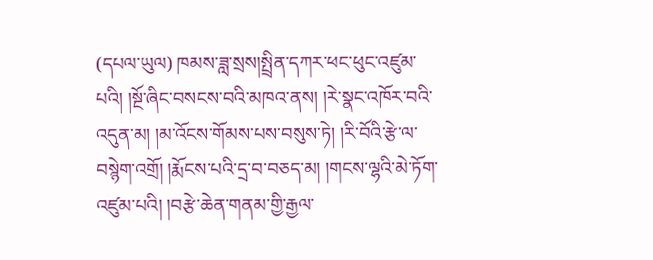(དཔལ་ཡུལ) ཁམས་ཟླ་སྲས།སྤྲིན་དཀར་ཕང་ཕུང་འཛུམ་པའི། །སྔོ་ཞིང་བསངས་བའི་མཁའ་ནས། །རེ་སྣང་འཁོར་བའི་འདུན་མ། །མ་འོངས་གོམས་པས་བསུས་ཏེ། །རི་བོའི་རྩེ་ལ་བསྙེག་འགྲོ། །རྨོངས་པའི་དྲ་བ་བཅད་མ། །གངས་ལྷའི་མེ་ཏོག་འཛུམ་པའི། །བརྩེ་ཆེན་གནམ་གྱི་རྒྱལ་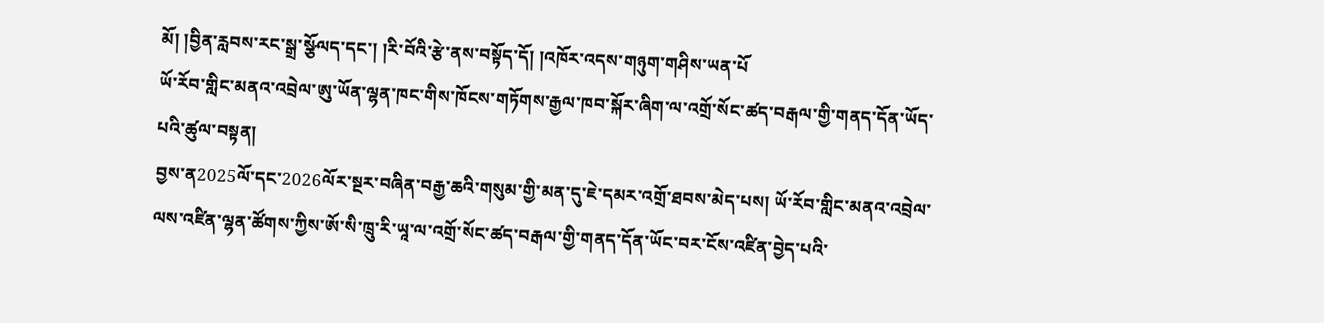མོ། །བྱིན་རླབས་རང་སྒྲ་སྩོལད་དང་། །རི་བོའི་རྩེ་ནས་བསྟོད་དོ། །འཁོར་འདས་གཉུག་གཤིས་ཡན་པོ
ཡོ་རོབ་གླིང་མནའ་འབྲེལ་ཨུ་ཡོན་ལྷན་ཁང་གིས་ཁོངས་གཏོགས་རྒྱལ་ཁབ་སྐོར་ཞིག་ལ་འགྲོ་སོང་ཚད་བརྒལ་གྱི་གནད་དོན་ཡོད་པའི་ཚུལ་བསྟན།
བྱས་ན2025ལོ་དང་2026ལོར་སྔར་བཞིན་བརྒྱ་ཆའི་གསུམ་གྱི་མན་དུ་ཇེ་དམར་འགྲོ་ཐབས་མེད་པས། ཡོ་རོབ་གླིང་མནའ་འབྲེལ་ལས་འཛིན་ལྷན་ཚོགས་ཀྱིས་ཨོ་སི་ཁྲུ་རི་ཡཱ་ལ་འགྲོ་སོང་ཚད་བརྒལ་གྱི་གནད་དོན་ཡོང་བར་ངོས་འཛིན་བྱེད་པའི་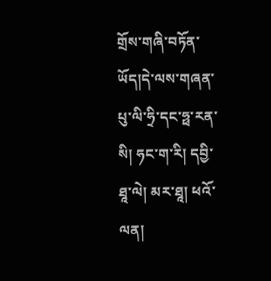གྲོས་གཞི་བཏོན་ཡོད།དེ་ལས་གཞན་པུ་ལི་ཧྲི་དང་ཧྥ་རན་སི། ཧང་ག་རི། དབྱི་ཐཱ་ལེ། མར་ཐཱ། ཕའོ་ལན།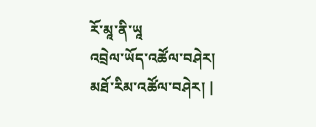རོ་མཱ་ནི་ཡཱ
འབྲེལ་ཡོད་འཚོལ་བཤེར།
མཐོ་རིམ་འཚོལ་བཤེར། |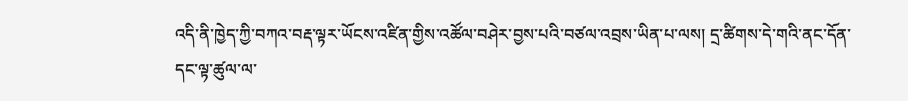འདི་ནི་ཁྱེད་ཀྱི་བཀའ་བརྡ་ལྟར་ཡོངས་འཛིན་གྱིས་འཚོལ་བཤེར་བྱས་པའི་བཙལ་འབྲས་ཡིན་པ་ལས། དྲ་ཚིགས་དེ་གའི་ནང་དོན་དང་ལྟ་ཚུལ་ལ་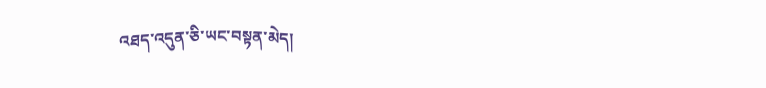འཐད་འདུན་ཅི་ཡང་བསྟན་མེད།